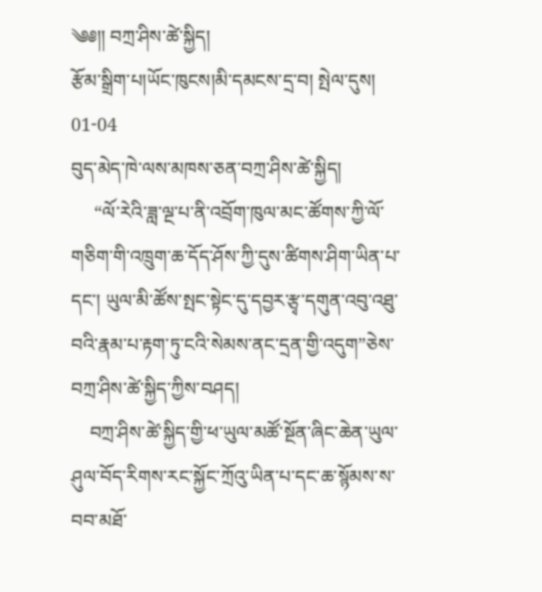༄༅།། བཀྲ་ཤིས་ཚེ་སྐྱིད།
རྩོམ་སྒྲིག་པ།ཡོང་ཁུངས།མི་དམངས་དྲ་བ། སྤེལ་དུས། 01-04
བུད་མེད་ཁེ་ལས་མཁས་ཅན་བཀྲ་ཤིས་ཚེ་སྐྱིད།
     “ལོ་རེའི་ཟླ་ལྔ་པ་ནི་འབྲོག་ཁུལ་མང་ཚོགས་ཀྱི་ལོ་གཅིག་གི་འཁྲུག་ཆ་དོད་ཤོས་ཀྱི་དུས་ཚིགས་ཤིག་ཡིན་པ་དང་། ཡུལ་མི་ཚོས་སྤང་སྟེང་དུ་དབྱར་རྩྭ་དགུན་འབུ་འཐུ་བའི་རྣམ་པ་རྟག་ཏུ་ངའི་སེམས་ནང་དྲན་གྱི་འདུག”ཅེས་བཀྲ་ཤིས་ཚེ་སྐྱིད་ཀྱིས་བཤད།
    བཀྲ་ཤིས་ཚེ་སྐྱིད་གྱི་ཕ་ཡུལ་མཚོ་སྔོན་ཞིང་ཆེན་ཡུལ་ཤུལ་བོད་རིགས་རང་སྐྱོང་ཀྲོའུ་ཡིན་པ་དང་ཆ་སྙོམས་ས་བབ་མཐོ་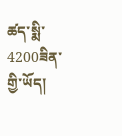ཚད་སྨི་4200ཟིན་གྱི་ཡོད།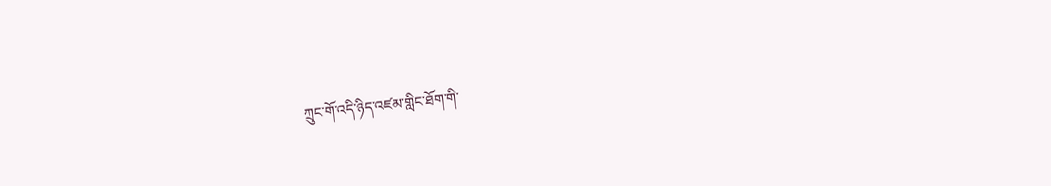ཀྲུང་གོ་འདི་ཉིད་འཛམ་གླིང་ཐོག་གི་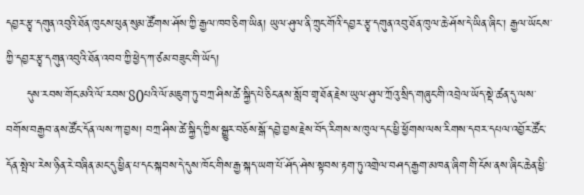དབྱར་རྩྭ་དགུན་འབུའི་ཐོན་ཁུངས་ཕུན་སུམ་ཚོགས་ཤོས་ཀྱི་རྒྱལ་ཁབ་ཅིག་ཡིན། ཡུལ་ཤུལ་ནི་ཀྲུང་གོའི་དབྱར་རྩྭ་དགུན་འབུ་ཐོན་ཁུལ་ཆེ་ཤོས་དེ་ཡིན་ཞིང་། རྒྱལ་ཡོངས་ཀྱི་དབྱར་རྩྭ་དགུན་འབུའི་ཐོན་འབབ་ཀྱི་ཕྱེད་ཀ་ཙམ་བཟུང་གི་ཡོད།
     དུས་རབས་གོང་མའི་ལོ་རབས་80པའི་ལོ་མཇུག་ཏུ་བཀྲ་ཤིས་ཚེ་སྐྱིད་པེ་ཅིང་ནས་སློབ་གྲྭ་ཐོན་རྗེས་ཡུལ་ཤུལ་ཀྲོའུ་སྲིད་གཞུང་གི་འབྲེལ་ཡོད་སྡེ་ཚན་དུ་ལས་བགོས་བརྒྱབ་ནས་ཚོང་དོན་ལས་ཀ་བྱས། བཀྲ་ཤིས་ཚེ་སྐྱིད་ཀྱིས་སྒྱུར་བཅོས་སྒོ་དབྱེ་བྱས་རྗེས་བོད་རིགས་ས་ཁུལ་དང་ཕྱི་ཕྱོགས་ལས་རིགས་དབར་དཔལ་འབྱོར་ཚོང་དོན་སྤེལ་རེས་ཉིན་རེ་བཞིན་མང་དུ་ཕྱིན་པ་དང་སྐབས་དེ་དུས་ཁོང་གིས་རྒྱ་སྐད་ཡག་པོ་ཤོད་ཤེས་སྟབས་རྟག་ཏུ་འགྲེལ་བཤད་རྒྱག་མཁན་ཞིག་གི་ངོས་ནས་ཞིང་ཆེན་ཕྱི་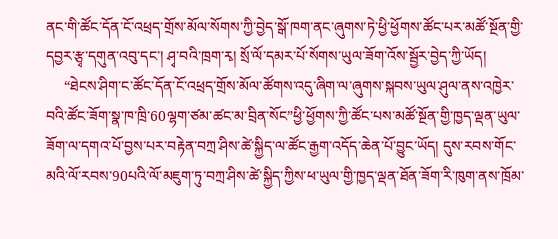ནང་གི་ཚོང་དོན་ངོ་འཕྲད་གྲོས་མོལ་སོགས་ཀྱི་བྱེད་སྒོ་ཁག་ནང་ཞུགས་ཏེ་ཕྱི་ཕྱོགས་ཚོང་པར་མཚོ་སྔོན་གྱི་དབྱར་རྩྭ་དགུན་འབུ་དང་། ཤྭ་བའི་ཁྲག་རྭ། སྲོ་ལོ་དམར་པོ་སོགས་ཡུལ་ཟོག་འོས་སྦྱོར་བྱེད་ཀྱི་ཡོད།
     “ཐེངས་ཤིག་ང་ཚོང་དོན་ངོ་འཕྲད་གྲོས་མོལ་ཚོགས་འདུ་ཞིག་ལ་ཞུགས་སྐབས་ཡུལ་ཤུལ་ནས་འཁྱེར་བའི་ཚོང་ཟོག་སྣ་ཁ་ཁྲི་60ལྷག་ཙམ་ཚང་མ་བྲིན་སོང”ཕྱི་ཕྱོགས་ཀྱི་ཚོང་པས་མཚོ་སྔོན་གྱི་ཁྱད་ལྡན་ཡུལ་ཟོག་ལ་དགའ་པོ་བྱས་པར་བརྟེན་བཀྲ་ཤིས་ཚེ་སྐྱིད་ལ་ཚོང་རྒྱག་འདོད་ཆེན་པོ་བྱུང་ཡོད། དུས་རབས་གོང་མའི་ལོ་རབས་90པའི་ལོ་མཇུག་ཏུ་བཀྲ་ཤིས་ཚེ་སྐྱིད་ཀྱིས་ཕ་ཡུལ་གྱི་ཁྱད་ལྡན་ཐོན་ཟོག་རི་ཁུག་ནས་ཁྲོམ་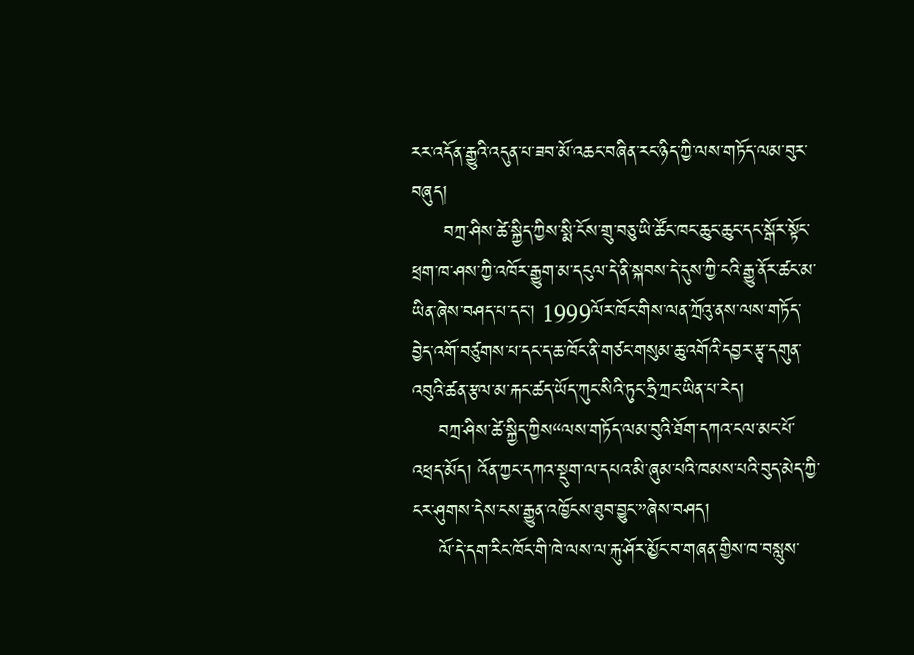རར་འདོན་རྒྱུའི་འདུན་པ་ཟབ་མོ་འཆང་བཞིན་རང་ཉིད་ཀྱི་ལས་གཏོད་ལམ་བུར་བཞུད།
     བཀྲ་ཤིས་ཚེ་སྐྱིད་ཀྱིས་སྨི་ངོས་གྲུ་བཅུ་ཡི་ཚོང་ཁང་ཆུང་ཆུང་དང་སྒོར་སྟོང་ཕྲག་ཁ་ཤས་ཀྱི་འཁོར་རྒྱུག་མ་དངུལ་དེ་ནི་སྐབས་དེ་དུས་ཀྱི་ངའི་རྒྱུ་ནོར་ཚང་མ་ཡིན་ཞེས་བཤད་པ་དང་། 1999ལོར་ཁོང་གིས་ལན་ཀྲོའུ་ནས་ལས་གཏོད་བྱེད་འགོ་བཙུགས་པ་དང་ད་ཆ་ཁོང་ནི་གཙང་གསུམ་ཆུ་འགོའི་དབྱར་རྩྭ་དགུན་འབུའི་ཚན་རྩལ་མ་རྐང་ཚད་ཡོད་ཀུང་སིའི་ཏུང་ཧྲི་ཀྲང་ཡིན་པ་རེད།
    བཀྲ་ཤིས་ཚེ་སྐྱིད་ཀྱིས“ལས་གཏོད་ལམ་བུའི་ཐོག་དཀའ་ངལ་མང་པོ་འཕྲད་མོད། འོན་ཀྱང་དཀའ་སྡུག་ལ་དཔའ་མི་ཞུམ་པའི་ཁམས་པའི་བུད་མེད་ཀྱི་ངར་ཤུགས་དེས་ངས་རྒྱུན་འཁྱོངས་ཐུབ་བྱུང་”ཞེས་བཤད།
    ལོ་དེ་དག་རིང་ཁོང་གི་ཁེ་ལས་ལ་རྐུ་ཤོར་མྱོང་བ་གཞན་གྱིས་ཁ་བསླུས་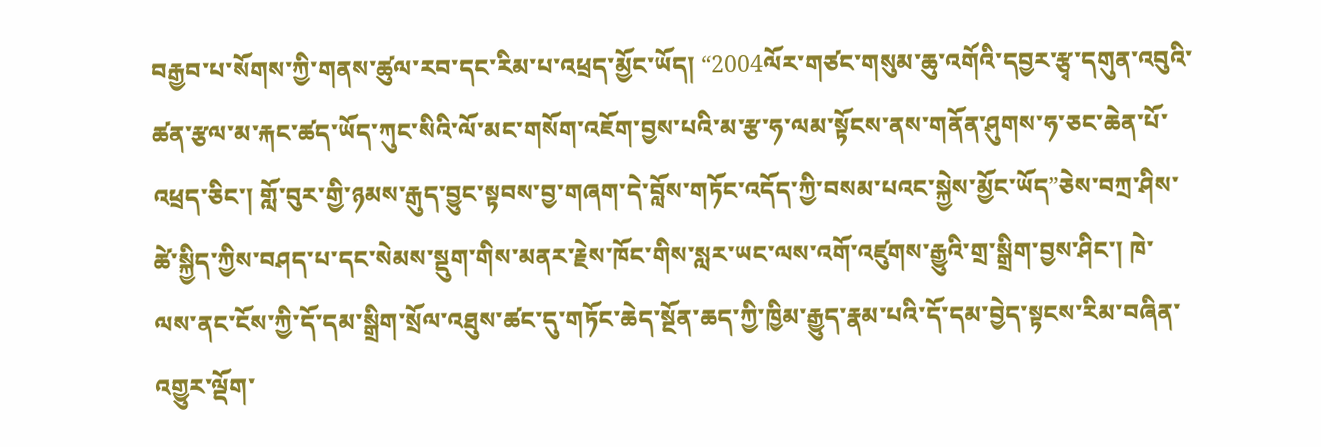བརྒྱབ་པ་སོགས་ཀྱི་གནས་ཚུལ་རབ་དང་རིམ་པ་འཕྲད་མྱོང་ཡོད། “2004ལོར་གཙང་གསུམ་ཆུ་འགོའི་དབྱར་རྩྭ་དགུན་འབུའི་ཚན་རྩལ་མ་རྐང་ཚད་ཡོད་ཀུང་སིའི་ལོ་མང་གསོག་འཇོག་བྱས་པའི་མ་རྩ་ཧ་ལམ་སྟོངས་ནས་གནོན་ཤུགས་ཧ་ཅང་ཆེན་པོ་འཕྲད་ཅིང་། གློ་བུར་གྱི་ཉམས་རྒུད་བྱུང་སྟབས་བྱ་གཞག་དེ་བློས་གཏོང་འདོད་ཀྱི་བསམ་པའང་སྐྱེས་མྱོང་ཡོད”ཅེས་བཀྲ་ཤིས་ཚེ་སྐྱིད་ཀྱིས་བཤད་པ་དང་སེམས་སྡུག་གིས་མནར་རྗེས་ཁོང་གིས་སླར་ཡང་ལས་འགོ་འཛུགས་རྒྱུའི་གྲ་སྒྲིག་བྱས་ཤིང་། ཁེ་ལས་ནང་ངོས་ཀྱི་དོ་དམ་སྒྲིག་སྲོལ་འཐུས་ཚང་དུ་གཏོང་ཆེད་སྔོན་ཆད་ཀྱི་ཁྱིམ་རྒྱུད་རྣམ་པའི་དོ་དམ་བྱེད་སྟངས་རིམ་བཞིན་འགྱུར་ལྡོག་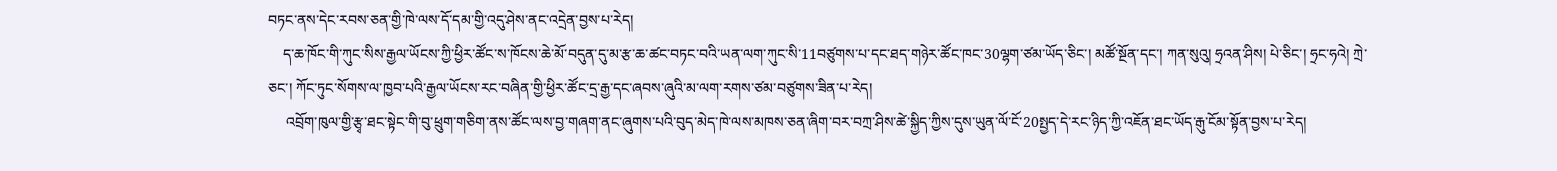བཏང་ནས་དེང་རབས་ཅན་གྱི་ཁེ་ལས་དོ་དམ་གྱི་འདུ་ཤེས་ནང་འདྲེན་བྱས་པ་རེད།
    ད་ཆ་ཁོང་གི་ཀུང་སིས་རྒྱལ་ཡོངས་ཀྱི་ཕྱིར་ཚོང་ས་ཁོངས་ཆེ་མོ་བདུན་དུ་མ་རྩ་ཆ་ཚང་བཏང་བའི་ཡན་ལག་ཀུང་སི་11བཙུགས་པ་དང་ཐད་གཉེར་ཚོང་ཁང་30ལྷག་ཙམ་ཡོད་ཅིང་། མཚོ་སྔོན་དང་། ཀན་སུའུ། ཧྲའན་ཤིས། པེ་ཅིང་། ཧྲང་ཧའེ། ཀྲེ་ཅང་། ཀོང་ཏུང་སོགས་ལ་ཁྱབ་པའི་རྒྱལ་ཡོངས་རང་བཞིན་གྱི་ཕྱིར་ཚོང་དྲ་རྒྱ་དང་ཞབས་ཞུའི་མ་ལག་རགས་ཙམ་བཙུགས་ཟིན་པ་རེད།
     འབྲོག་ཁུལ་གྱི་རྩྭ་ཐང་སྟེང་གི་བུ་ཕྲུག་གཅིག་ནས་ཚོང་ལས་བྱ་གཞག་ནང་ཞུགས་པའི་བུད་མེད་ཁེ་ལས་མཁས་ཅན་ཞིག་བར་བཀྲ་ཤིས་ཚེ་སྐྱིད་ཀྱིས་དུས་ཡུན་ལོ་ངོ་20སྤྱད་དེ་རང་ཉིད་ཀྱི་འཇོན་ཐང་ཡོད་རྒུ་ངོམ་སྟོན་བྱས་པ་རེད།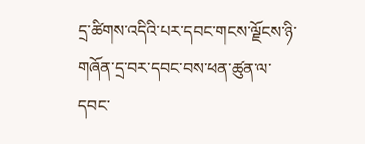དྲ་ཚིགས་འདིའི་པར་དབང་གངས་ལྗོངས་ཉི་གཞོན་དྲ་བར་དབང་བས་ཕན་ཚུན་ལ་དབང་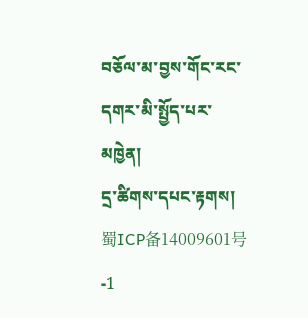བཅོལ་མ་བྱས་གོང་རང་དགར་མི་སྤྱོད་པར་མཁྱེན།
དྲ་ཚིགས་དཔང་རྟགས། 蜀ICP备14009601号-1